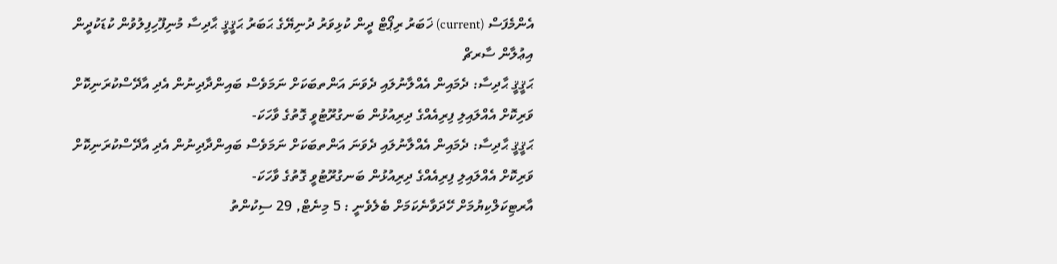އެންމެފަސް (current) ޚަބަރު ރިޕޯޓް ދީން ކުޅިވަރު ދުނިޔޭގެ ޙަބަރު ޙަޤީޤީ ޙާދިސާ މުނިފޫހިފިލުވުން ކުޑަކުދީން އިޢުލާން ސާރޗް
ޙަޤީޤީ ޙާދިސާ: ދެމައިން އެއްލާނުލައި ދެވަނަ އަންތބަކަށް ނަމަވެސް ބައިންދާދިނުން އެދި އާދޭސްކުރަނިކޮށް ވަރިކޮށް އެއްލައިލި ފިރިއެއްގެ ދިރިއުޅުން ބަނގުރޫޓުވީ ގޮތުގެ ވާހަކަ-
ޙަޤީޤީ ޙާދިސާ: ދެމައިން އެއްލާނުލައި ދެވަނަ އަންތބަކަށް ނަމަވެސް ބައިންދާދިނުން އެދި އާދޭސްކުރަނިކޮށް ވަރިކޮށް އެއްލައިލި ފިރިއެއްގެ ދިރިއުޅުން ބަނގުރޫޓުވީ ގޮތުގެ ވާހަކަ-
އާރޓިކަލްކިޔުމަށް ހޭދަވާނެކަމަށް ބެލެވެނީ : 5 މިނެޓް, 29 ސިކުންތު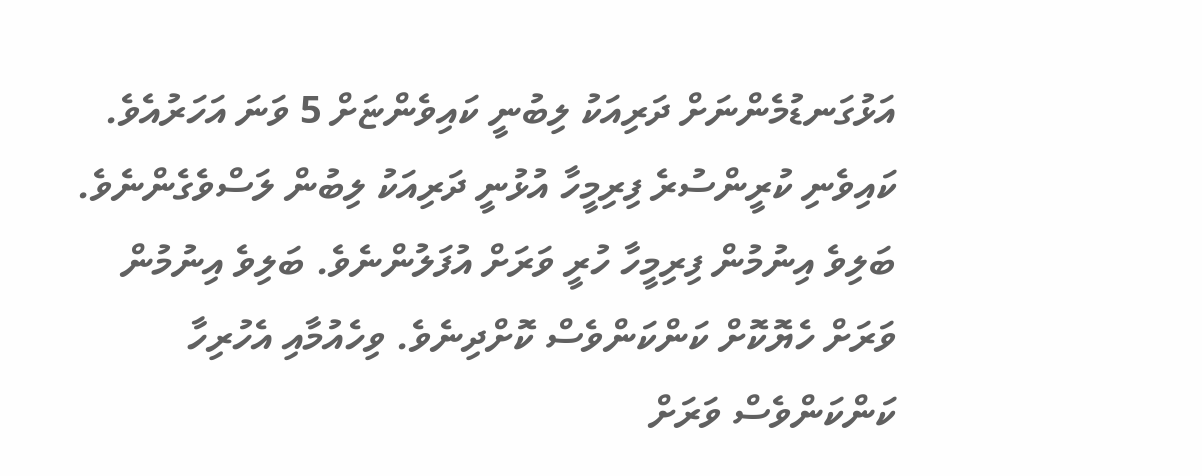އަޅުގަނޑުމެންނަށް ދަރިއަކު ލިބުނީ ކައިވެންޏަށް 5 ވަނަ އަހަރުއެވެ. ކައިވެނި ކުރީންސުރެ ފިރިމީހާ އުޅުނީ ދަރިއަކު ލިބުން ލަސްވެގެންނެވެ. ބަލިވެ އިނުމުން ފިރިމީހާ ހުރީ ވަރަށް އުފަލުންނެވެ. ބަލިވެ އިނުމުން ވަރަށް ހެޔޮކޮށް ކަންކަންވެސް ކޮށްދިނެވެ. ވިހެއުމާއި އެހުރިހާ ކަންކަންވެސް ވަރަށް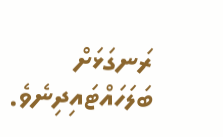ރަނގަޅަށް ބަލަހައްޓައިދިނެވެ.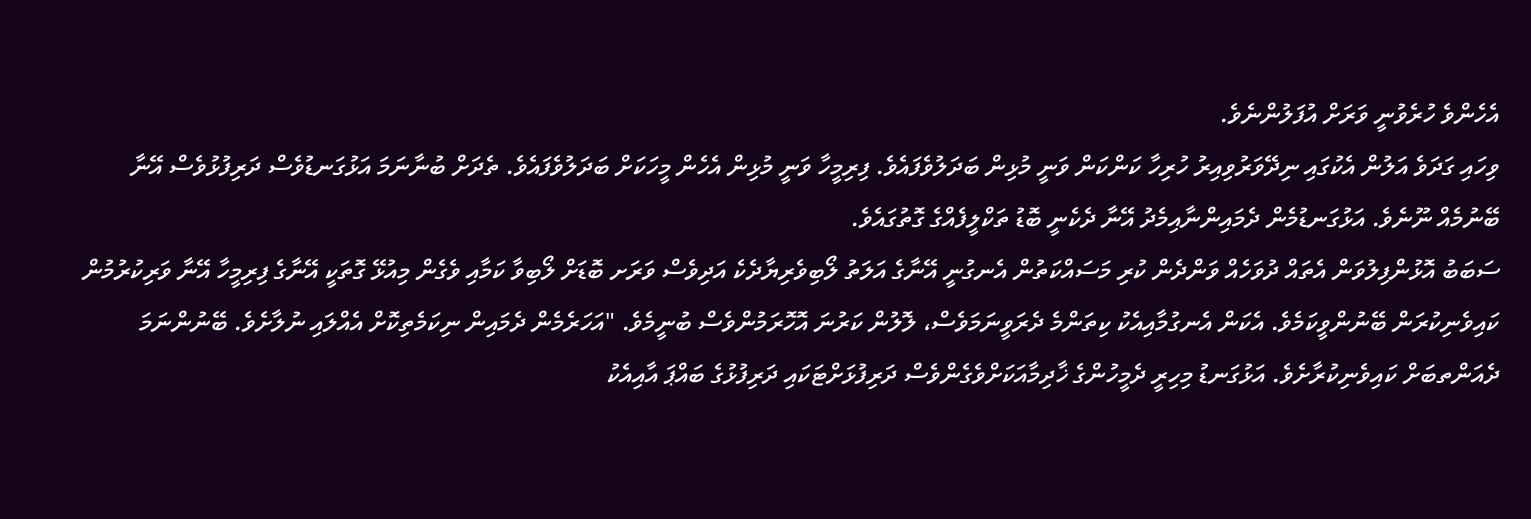އެހެންވެ ހުރެވުނީ ވަރަށް އުފަލުންނެވެ.
ވިހައި ގަދަވެ އަލުން އެކުގައި ނިދޭވަރުވިއިރު ހުރިހާ ކަންކަން ވަނީ މުޅިން ބަދަލުވެފައެވެ. ފިރިމީހާ ވަނީ މުޅިން އެހެން މީހަކަށް ބަދަލުވެފައެވެ. ތެދަށް ބުނާނަމަ އަޅުގަނޑުވެސް ދަރިފުޅުވެސް އޭނާ ބޭނުމެއް ނޫނެވެ. އަޅުގަނޑުމެން ދެމައިންނާއިމެދު އޭނާ ދެކެނީ ބޮޑު ތަކްލީފެއްގެ ގޮތުގައެވެ.
ސަބަބު އޮޅުންފިލުވަން އެތައް ދުވަހެއް ވަންދެން ކުރި މަސައްކަތުން އެނގުނީ އޭނާގެ އަލަތު ލޯބިވެރިޔާދެކެ އަދިވެސް ވަރަށ ބޮޑަށް ލޯބިވާ ކަމާއި ވެގެން މިއުޅޭ ގޮތަކީ އޭނާގެ ފިރިމީހާ އޭނާ ވަރިކުރުމުން ކައިވެނިކުރަން ބޭނުންވީކަމެވެ. އެކަން އެނގުމާއިއެކު ކިތަންމެ ދެރަވީނަމަވެސް، ލޮލުން ކަރުނަ އޮހޮރަމުންވެސް ބުނީމެވެ. "އަހަރެމެން ދެމައިން ނިކަމެތިކޮށް އެއްލައި ނުލާށެވެ. ބޭނުންނަމަ ދެއަންތބަށް ކައިވެނިކުރާށެވެ. އަޅުގަނޑު މިހިރީ ދެމީހުންގެ ޚާދިމާއަކަށްވެގެންވެސް ދަރިފުޅަށްޓަކައި ދަރިފުޅުގެ ބައްޕަ އާއިއެކު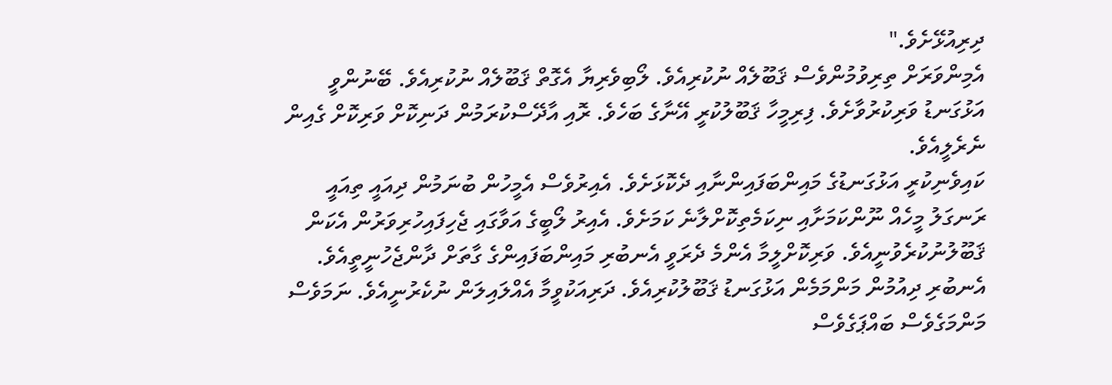ދިރިއުޅޭށެވެ."
އެމިންވަރަށް ތިރިވުމުންވެސް ޤަބޫލެއް ނުކުރިއެވެ. ލޯބިވެރިޔާ އެގޮތް ޤަބޫލެއް ނުކުރިއެވެ. ބޭނުންވީ އަޅުގަނޑު ވަރިކުރުވާށެވެ. ފިރިމީހާ ޤަބޫލުކުރީ އޭނާގެ ބަހެވެ. ރޮއި އާދޭސްކުރަމުން ދަނިކޮށް ވަރިކޮށް ގެއިން ނެރެލީއެވެ.
ކައިވެނިކުރީ އަޅުގަނޑުގެ މައިންބަފައިންނާއި ދެކޮޅަށެވެ. އެއިރުވެސް އެމީހުން ބުނަމުން ދިއައީ ތިއައީ ރަނގަލު މީހެއް ނޫންކަމަށާއި ނިކަމެތިކޮށްލާނެ ކަމަށެވެ. އެއިރު ލޯބީގެ އަވާގައި ޖެހިފައިހުރިވަރުން އެކަން ޤަބޫލުނުކުރެވުނީއެވެ. ވަރިކޮށްލީމާ އެންމެ ދެރަވީ އެނބުރި މައިންބަފައިންގެ ގާތަށް ދާންޖެހުނީތީއެވެ.
އެނބުރި ދިއުމުން މަންމަމެން އަޅުގަނޑު ޤަބޫލުކުރިއެވެ. ދަރިއަކުވީމާ އެއްލައިލަން ނުކެރުނީއެވެ. ނަމަވެސް މަންމަގެވެސް ބައްޕަގެވެސް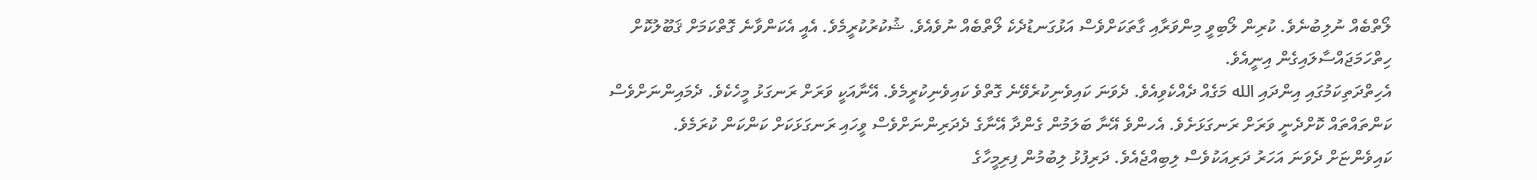ލޯތްބެއް ނުލިބުނެވެ. ކުރިން ލޯބިވީ މިންވަރާއި ގާތަކަށްވެސް އަޅުގަނޑުދެކެ ލޯތްބެއް ނުވެއެވެ. ޝުކުރުކުރީމެވެ. އެއީ އެކަންވާނެ ގޮތްކަމަށް ޤަބޫލުކޮށް ހިތްހަމަޖައްސާލައިގެން އިނީއެވެ.
އެހިތްދަތިކަމުގައި އިންދައި الله މަގެއް ދެއްކެވިއެވެ. ދެވަނަ ކައިވެނިކުރެވޭނެ ގޮތްވެ ކައިވެނިކުރީމެވެ. އޭނާއަކީ ވަރަށް ރަނގަޅު މީހެކެވެ. ދެމައިންނަށްވެސް ކަންތައްތައް ކޮށްދެނީ ވަރަށް ރަނގަޅަށެވެ. އެހންވެ އޭނާ ބަލަމުން ގެންދާ އޭނާގެ ދެދަރިންނަށްވެސް ވީހައި ރަނގަޅަކަށް ކަންކަން ކުރަމެވެ.
ކައިވެންޏަށް ދެވަނަ އަހަރު ދަރިއަކުވެސް ލިބިއްޖެއެވެ. ދަރިފުޅު ލިބުމުން ފިރިމީހާގެ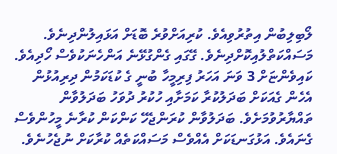ލޯބިލިބުން އިތުރުވިއެވެ. ކުރިއަށްވުރެ ބޮޑަށް އަޅައިލުންދިނެވެ. މަސައްކަތްލުއިކޮށްދިނެވެ. ގޭގައި ގެންގުޅޭނެ އަންހެނަކުވެސް ހޯދިއެވެ.
ކައިވެންޏަށް 3 ވަނަ އަހަރު ފިރިމީހާ ބުނީ ގެ ކުޑަކަމުން ދިރިއުޅުން އެހެން ގެއަކަށް ބަދަލުކުރާ ކަމަށާއި ހުކުރު ދުވަހު ބަދަލުވާން ތައްޔާރުވުމަށެވެ. ބަދަލުވާން ކުރަންޖެހޭ ކަންކަން ކުރާނެ މީހުންވެސް ގެނައެވެ. އަޅުގަނޑަކަށް އެއްވެސް މަސައްކަތެއް ކުރާކަށް ނުޖެހުނެވެ.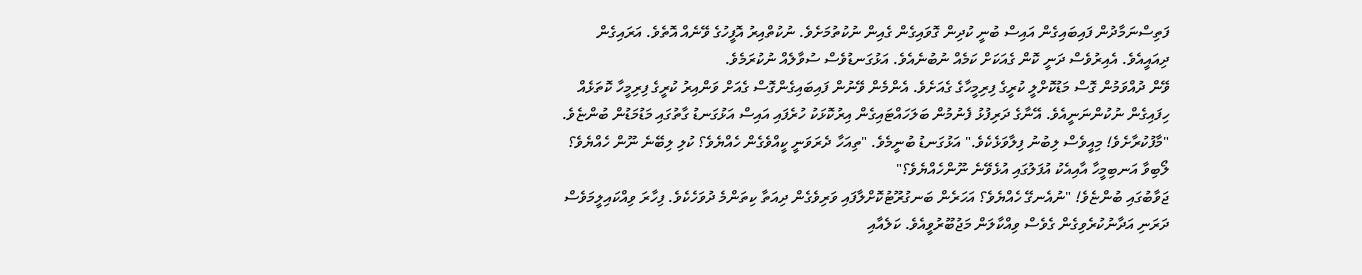ފަތިސްނަމާދުން ފައިބައިގެން އައިސް ބުނީ ކުދިން ގޮވައިގެން ގެއިން ނުކުތުމަށެވެ. ނުކުތްއިރު އޮފީހުގެ ވޭނެއް އޮތެވެ. އަރައިގެން ދިއައީއެވެ. އެއިރުވެސް ދަނީ ކޮން ގެއަކަށް ކަމެއް ނުބުނެއެވެ. އަޅުގަނޑުވެސް ސުވާލެއް ނުކުރަމެވެ.
ވޭން ދުއްވަމުން ގޮސް މަޑުކޮށްލީ ކުރީގެ ފިރިމީހާގެ ގެއަށެވެ. އެންމެން ވޭނުން ފައިބައިގެންގޮސް ގެއަށް ވަންއިރު ކުރީގެ ފިރިމީހާ ކޮތަޅެއް ހިފައިގެން ނުކުންނަނީއެވެ. އޭނާގެ ދަރިފުޅު ފެނުމުން ބަލަހައްޓައިގެން އިރުކޮޅަކު ހުރެފައި އައިސް އަޅުގަނޑު ގާތުގައި މަޑުމަޑުން ބުންޏެވެ. "މާފުކުރާށެވެ! މިއީވެސް ލިބުނު ފިލާވަޅެކެވެ." އަޅުގަނޑު ބުނީމެވެ. "ތިއަހާ ދެރަވަނީ ކީއްވެގެން ހެއްޔެވެ؟ ކުލި ލިބޭނެ ނޫން ހެއްޔެވެ؟ ލޯބިވާ އަނބިމީހާ އާއިއެކު އުފަލުގައި އުޅެވޭނެ ނޫންހެއްޔެވެ؟"
ޖަވާބުގައި ބުންޏެވެ! "ނުއެނގޭ ހެއްޔެވެ؟ އަހަރެން ބަނގުރޫޓުކޮށްލާފައި ވަރިވެގެން ދިއަތާ ކިތަންމެ ދުވަހެކެވެ. ފިހާރަ ވިއްކައިލީމަވެސް ދަރަނި އަދާނުކުރެވިގެން ގެވެސް ވިއްކާލަން މަޖުބޫރުވީއެވެ. ކަލެއާއި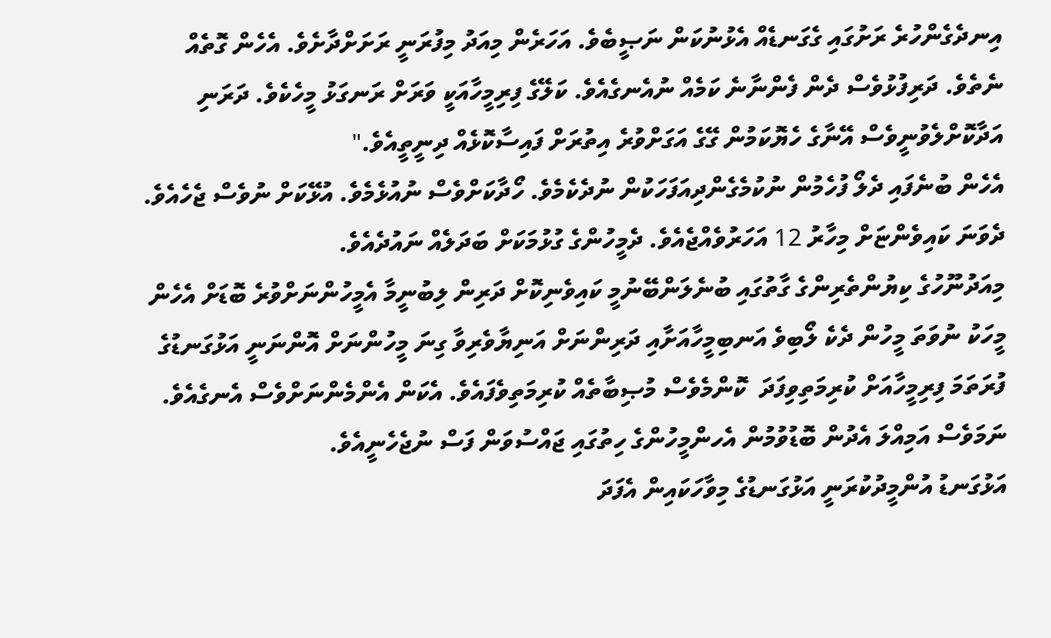އިނދެގެންހުރެ ރަށުގައި ގެގަނޑެއް އެޅުނުކަން ނަޞީބެވެ. އަހަރެން މިއަދު މިފުރަނީ ރަށަށްދާށެވެ. އެހެން ގޮތެއް ނެތެވެ. ދަރިފުޅުވެސް ދެން ފެންނާނެ ކަމެއް ނުއެނގެއެވެ. ކަލޭގެ ފިރިމީހާއަކީ ވަރަށް ރަނގަޅު މީހެކެވެ. ދަރަނި އަދާކޮށްލެވުނީވެސް އޭނާގެ ހެޔޮކަމުން ގޭގެ އަގަށްވުރެ އިތުރަށް ފައިސާކޮޅެއް ދިނީތީއެވެ."
އެހެން ބުނެފައި ދެލޯ ފުހެމުން ނުކުމެގެންދިއަފަހަކުން ނުދެކެމެވެ. ހޯދާކަށްވެސް ނުއުޅެމެވެ. އުޅޭކަށް ނުވެސް ޖެހެއެވެ. ދެވަނަ ކައިވެންޏަށް މިހާރު 12 އަހަރުވެއްޖެއެވެ. ދެމީހުންގެ ގުޅުމަކަށް ބަދަލެއް ނައުދެއެވެ.
މިއަދުނޫހުގެ ކިޔުންތެރިންގެ ގާތުގައި ބުނެލަންބޭނުމީ ކައިވެނިކޮށް ދަރިން ލިބުނީމާ އެމީހުންނަށްވުރެ ބޮޑަށް އެހެން މީހަކު ނުވަތަ މީހުން ދެކެ ލޯބިވެ އަނބިމީހާއަށާއި ދަރިންނަށް އަނިޔާވެރިވާ ގިނަ މީހުންނަށް އޮންނަނީ އަޅުގަނޑުގެ ފުރަތަމަ ފިރިމީހާއަށް ކުރިމަތިވިފަދަ  ކޮންމެވެސް މުޞިބާތެއް ކުރިމަތިވެފައެވެ. އެކަން އެންމެންނަށްވެސް އެނގެއެވެ. ނަމަވެސް އަމިއްލަ އެދުން ބޮޑުވުމުން އެހންމީހުންގެ ހިތުގައި ޖައްސުވަން ފަސް ނުޖެހެނީއެވެ.
އަޅުގަނޑު އުންމީދުކުރަނީ އަޅުގަނޑުގެ މިވާހަކައިން އެފަދަ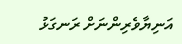އަނިޔާވެރިންނަށް ރަނގަޅު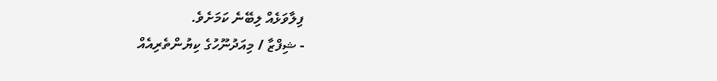ފިލާވަޅެއް ލިބޭނެ ކަމަށެވެ.
- ޝިފްޒާ / މިއަދުނޫހުގެ ކިޔުންތެރިއެއް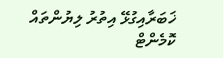ޚަބަރާއިގުޅޭ އިތުރު ލިޔުންތައް
ކޮމެންޓް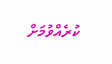ކުރެއްވުމަށް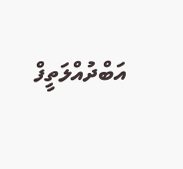އަބްދުއްލަތީފް